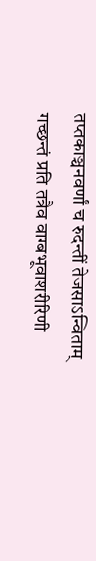तप्तकाञ्चनवर्णां च रुदन्तीं तेजसाऽन्विताम्
गच्छन्तं प्रति तत्रैव वाग्बभूवाशरीरिणी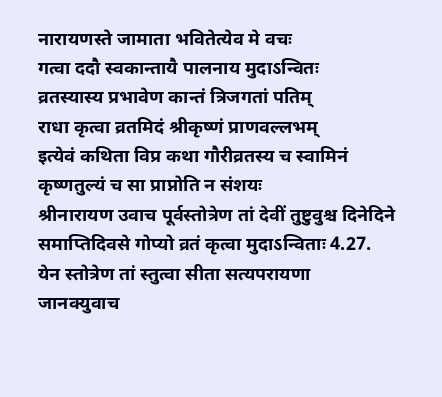नारायणस्ते जामाता भवितेत्येव मे वचः
गत्वा ददौ स्वकान्तायै पालनाय मुदाऽन्वितः
व्रतस्यास्य प्रभावेण कान्तं त्रिजगतां पतिम्
राधा कृत्वा व्रतमिदं श्रीकृष्णं प्राणवल्लभम्
इत्येवं कथिता विप्र कथा गौरीव्रतस्य च स्वामिनं कृष्णतुल्यं च सा प्राप्नोति न संशयः
श्रीनारायण उवाच पूर्वस्तोत्रेण तां देवीं तुष्टुवुश्च दिनेदिने
समाप्तिदिवसे गोप्यो व्रतं कृत्वा मुदाऽन्विताः 4.27.
येन स्तोत्रेण तां स्तुत्वा सीता सत्यपरायणा
जानक्युवाच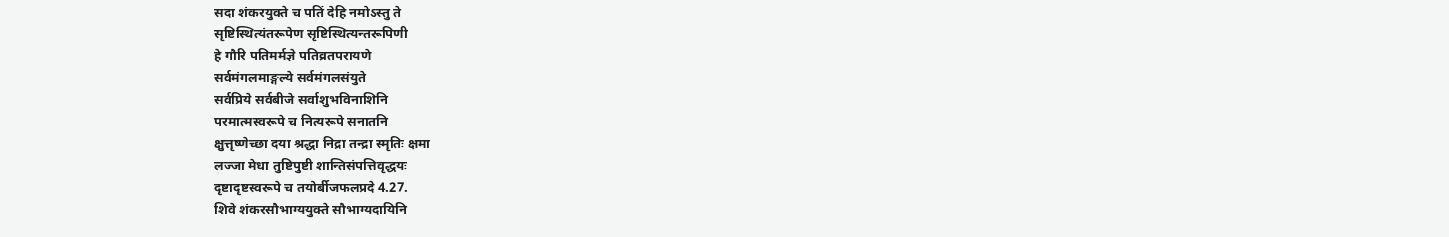सदा शंकरयुक्ते च पतिं देहि नमोऽस्तु ते
सृष्टिस्थित्यंतरूपेण सृष्टिस्थित्यन्तरूपिणी
हे गौरि पतिमर्मज्ञे पतिव्रतपरायणे
सर्वमंगलमाङ्गल्ये सर्वमंगलसंयुते
सर्वप्रिये सर्वबीजे सर्वाशुभविनाशिनि
परमात्मस्वरूपे च नित्यरूपे सनातनि
क्षुत्तृष्णेच्छा दया श्रद्धा निद्रा तन्द्रा स्मृतिः क्षमा
लज्जा मेधा तुष्टिपुष्टी शान्तिसंपत्तिवृद्धयः
दृष्टादृष्टस्वरूपे च तयोर्बीजफलप्रदे 4.27.
शिवे शंकरसौभाग्ययुक्ते सौभाग्यदायिनि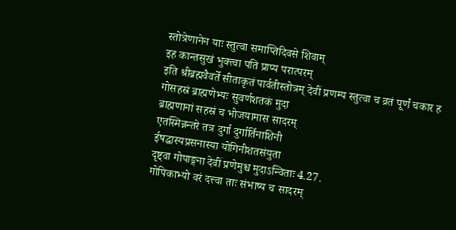स्तोत्रेणानेन याः स्तुत्वा समाप्तिदिवसे शिवाम्
इह कान्तसुखं भुक्त्वा पतिं प्राप्य परात्परम्
इति श्रीब्रह्मवैवर्ते सीताकृतं पार्वतीस्तोत्रम् देवीं प्रणम्य स्तुत्वा च व्रतं पूर्णं चकार ह
गोसहस्रं ब्राह्मणेभ्यः सुवर्णशतकं मुदा
ब्राह्मणानां सहस्रं च भोजयामास सादरम्
एतस्मिन्नन्तरे तत्र दुर्गा दुर्गार्तिनाशिनी
ईषद्धास्यप्रसनास्या योगिनीशतसंयुता
दृष्ट्वा गोपाङ्गना देवीं प्रणेमुश्च मुदाऽन्विताः 4.27.
गोपिकाभ्यो वरं दत्त्वा ताः संभाष्य च सादरम्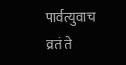पार्वत्युवाच व्रतं ते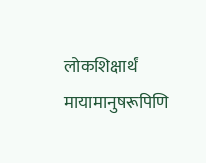लोकशिक्षार्थं मायामानुषरूपिणि